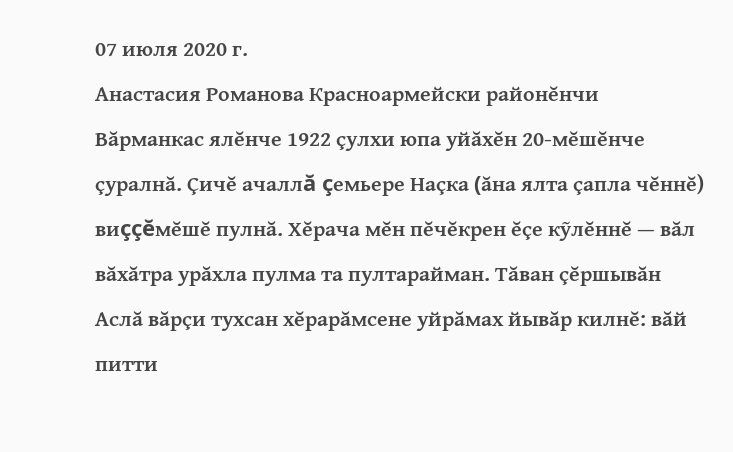07 июля 2020 г.
Анастасия Романова Красноармейски районĕнчи Вăрманкас ялĕнче 1922 çулхи юпа уйăхĕн 20-мĕшĕнче çуралнă. Çичĕ ачаллă çемьере Наçка (ăна ялта çапла чĕннĕ) виççĕмĕшĕ пулнă. Хĕрача мĕн пĕчĕкрен ĕçе кỹлĕннĕ — вăл вăхăтра урăхла пулма та пултарайман. Тăван çĕршывăн Аслă вăрçи тухсан хĕрарăмсене уйрăмах йывăр килнĕ: вăй питти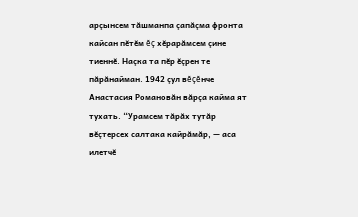арçынсем тăшманпа çапăçма фронта кайсан пĕтĕм ĕç хĕрарăмсем çине тиеннĕ. Наçка та пĕр ĕçрен те пăрăнайман. 1942 çул вĕçĕнче Анастасия Романовăн вăрçа кайма ят тухать. “Урамсем тăрăх тутăр вĕçтерсех салтака кайрăмăр, — аса илетчĕ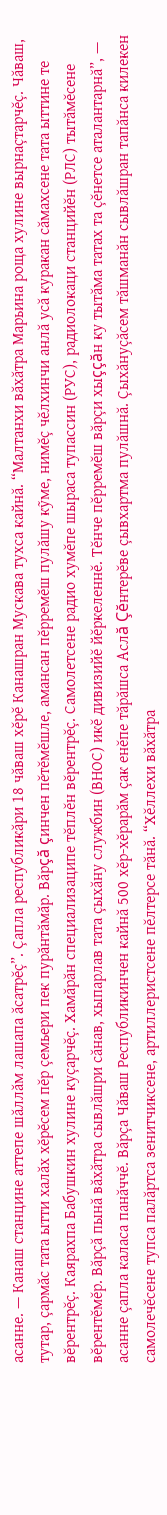асанне. — Канаш станцине аттепе шăллăм лашапа ăсатрĕç”. Çапла республикăри 18 чăваш хĕрĕ Канашран Мускава тухса кайнă. “Малтанхи вăхăтра Марьина роща хулине вырнаçтарчĕç. Чăваш, тутар, çармăс тата ытти халăх хĕрĕсем пĕр çемьери пек пурăнтăмăр. Вăрçă çинчен пĕтĕмĕшле, амансан пĕрремĕш пулăшу кỹме, нимĕç чĕлхинчи анлă усă куракан сăмахсене тата ыттине те вĕрентрĕç. Каярахпа Бабушкин хулине куçарчĕç. Хамăрăн специализаципе тĕплĕн вĕрентрĕç. Самолетсене радио хумĕпе шыраса тупассин (РУС), радиолокаци станцийĕн (РЛС) тытăмĕсене вĕрентĕмĕр. Вăрçă пынă вăхăтра сывлăшри сăнав, хыпарлав тата çыхăну службин (ВНОС) икĕ дивизийĕ йĕркеленнĕ. Тĕнче пĕрремĕш вăрçи хыççăн ку тытăма татах та çĕнетсе аталантарнă”, — асанне çапла каласа панăччĕ. Вăрçа Чăваш Республикинчен кайнă 500 хĕр-хĕрарăм çак енĕпе тăрăшса Аслă Çĕнтерĕве çывхартма пулăшнă. Çыхăнуçăсем тăшманăн сывлăшран тапăнса килекен самолечĕсене тупса палăртса зенитчиксене, артиллеристсене пĕлтерсе тăнă. “Хĕллехи вăхăтра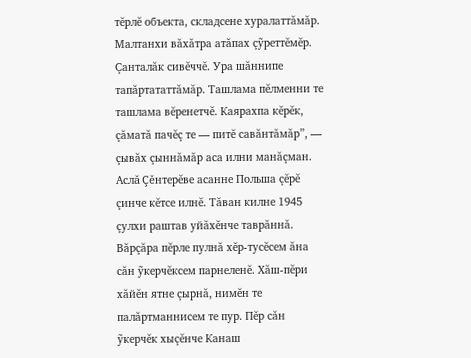тĕрлĕ объекта, складсене хуралаттăмăр. Малтанхи вăхăтра атăпах çỹреттĕмĕр. Çанталăк сивĕччĕ. Ура шăннипе тапăртататтăмăр. Ташлама пĕлменни те ташлама вĕренетчĕ. Каярахпа кĕрĕк, çăматă пачĕç те — питĕ савăнтăмăр”, — çывăх çыннăмăр аса илни манăçман. Аслă Çĕнтерĕве асанне Польша çĕрĕ çинче кĕтсе илнĕ. Тăван килне 1945 çулхи раштав уйăхĕнче таврăннă. Вăрçăра пĕрле пулнă хĕр-тусĕсем ăна сăн ỹкерчĕксем парнеленĕ. Хăш-пĕри хăйĕн ятне çырнă, нимĕн те палăртманнисем те пур. Пĕр сăн ỹкерчĕк хыçĕнче Канаш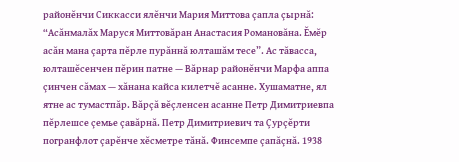районĕнчи Сиккасси ялĕнчи Мария Миттова çапла çырнă: “Асăнмалăх Маруся Миттовăран Анастасия Романовăна. Ĕмĕр асăн мана çарта пĕрле пурăннă юлташăм тесе”. Ас тăвасса, юлташĕсенчен пĕрин патне — Вăрнар районĕнчи Марфа аппа çинчен сăмах — хăнана кайса килетчĕ асанне. Хушаматне, ял ятне ас тумастпăр. Вăрçă вĕçленсен асанне Петр Димитриевпа пĕрлешсе çемье çавăрнă. Петр Димитриевич та Çурçĕрти погранфлот çарĕнче хĕсметре тăнă. Финсемпе çапăçнă. 1938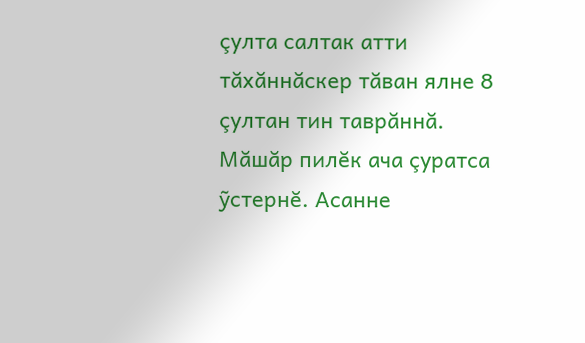çулта салтак атти тăхăннăскер тăван ялне 8 çултан тин таврăннă. Мăшăр пилĕк ача çуратса ỹстернĕ. Асанне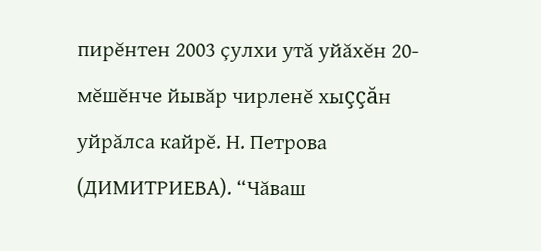пирĕнтен 2003 çулхи утă уйăхĕн 20-мĕшĕнче йывăр чирленĕ хыççăн уйрăлса кайрĕ. Н. Петрова (ДИМИТРИЕВА). “Чăваш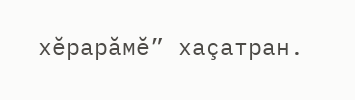хĕрарăмĕ” хаçатран.